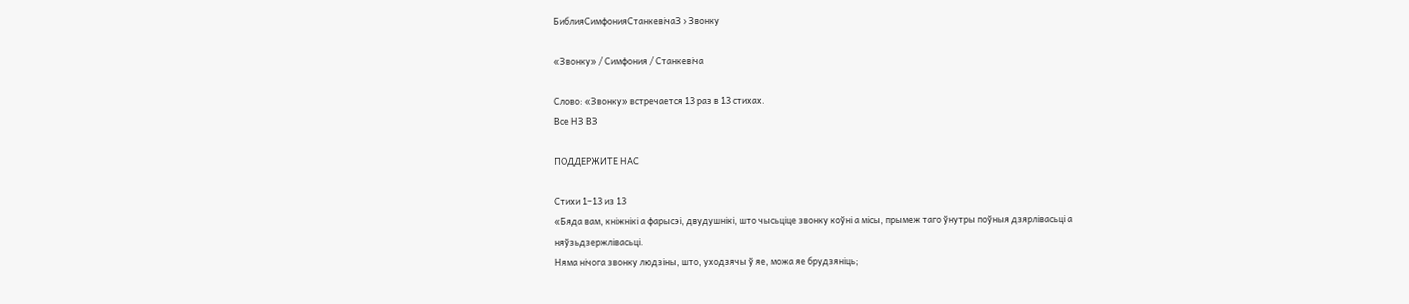БиблияСимфонияСтанкевічаЗ › Звонку

«Звонку» / Симфония / Станкевіча

Слово: «Звонку» встречается 13 раз в 13 стихах.
Все НЗ ВЗ

ПОДДЕРЖИТЕ НАС

Стихи 1–13 из 13
«Бяда вам, кніжнікі а фарысэі, двудушнікі, што чысьціце звонку коўні а місы, прымеж таго ўнутры поўныя дзярлівасьці а няўзьдзержлівасьці.
Няма нічога звонку людзіны, што, уходзячы ў яе, можа яе брудзяніць;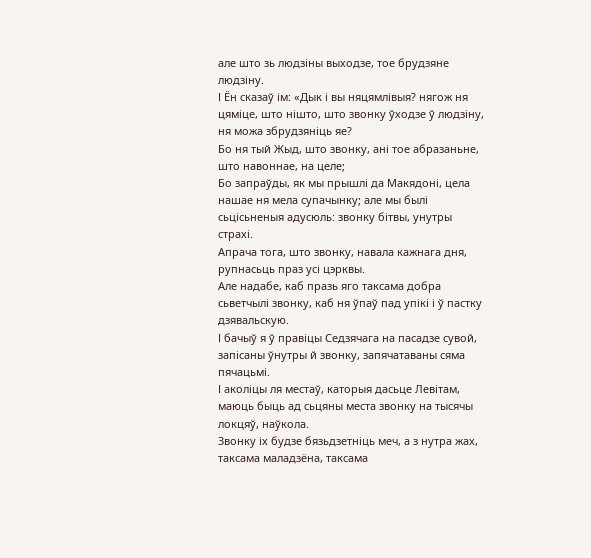але што зь людзіны выходзе, тое брудзяне людзіну.
І Ён сказаў ім: «Дык і вы няцямлівыя? нягож ня цяміце, што нішто, што звонку ўходзе ў людзіну, ня можа збрудзяніць яе?
Бо ня тый Жыд, што звонку, ані тое абразаньне, што навоннае, на целе;
Бо запраўды, як мы прышлі да Макядоні, цела нашае ня мела супачынку; але мы былі сьцісьненыя адусюль: звонку бітвы, унутры страхі.
Апрача тога, што звонку, навала кажнага дня, рупнасьць праз усі цэрквы.
Але надабе, каб празь яго таксама добра сьветчылі звонку, каб ня ўпаў пад упікі і ў пастку дзявальскую.
І бачыў я ў правіцы Седзячага на пасадзе сувой, запісаны ўнутры й звонку, запячатаваны сяма пячацьмі.
І аколіцы ля местаў, каторыя дасьце Левітам, маюць быць ад сьцяны места звонку на тысячы локцяў, наўкола.
Звонку іх будзе бязьдзетніць меч, а з нутра жах, таксама маладзёна, таксама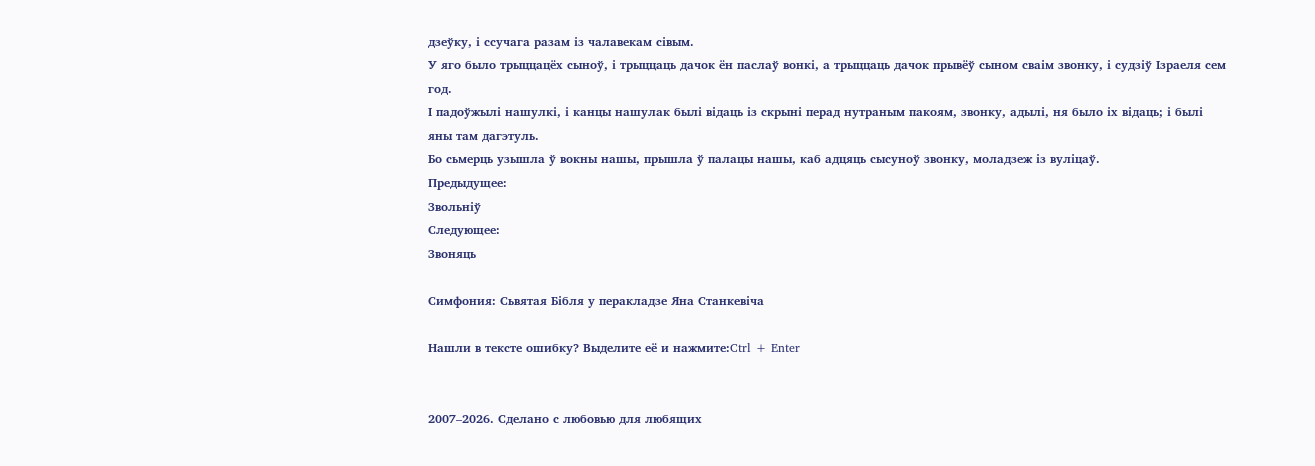дзеўку, і ссучага разам із чалавекам сівым.
У яго было трыццацёх сыноў, і трыццаць дачок ён паслаў вонкі, а трыццаць дачок прывёў сыном сваім звонку, і судзіў Ізраеля сем год.
І падоўжылі нашулкі, і канцы нашулак былі відаць із скрыні перад нутраным пакоям, звонку, адылі, ня было іх відаць; і былі яны там дагэтуль.
Бо сьмерць узышла ў вокны нашы, прышла ў палацы нашы, каб адцяць сысуноў звонку, моладзеж із вуліцаў.
Предыдущее:
Звольніў
Следующее:
Звоняць

Симфония: Сьвятая Бібля у перакладзе Яна Станкевіча

Нашли в тексте ошибку? Выделите её и нажмите:Ctrl + Enter


2007–2026. Сделано с любовью для любящих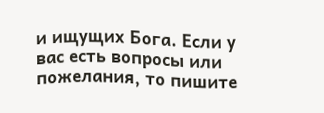и ищущих Бога. Если у вас есть вопросы или пожелания, то пишите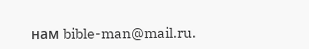нам bible-man@mail.ru.